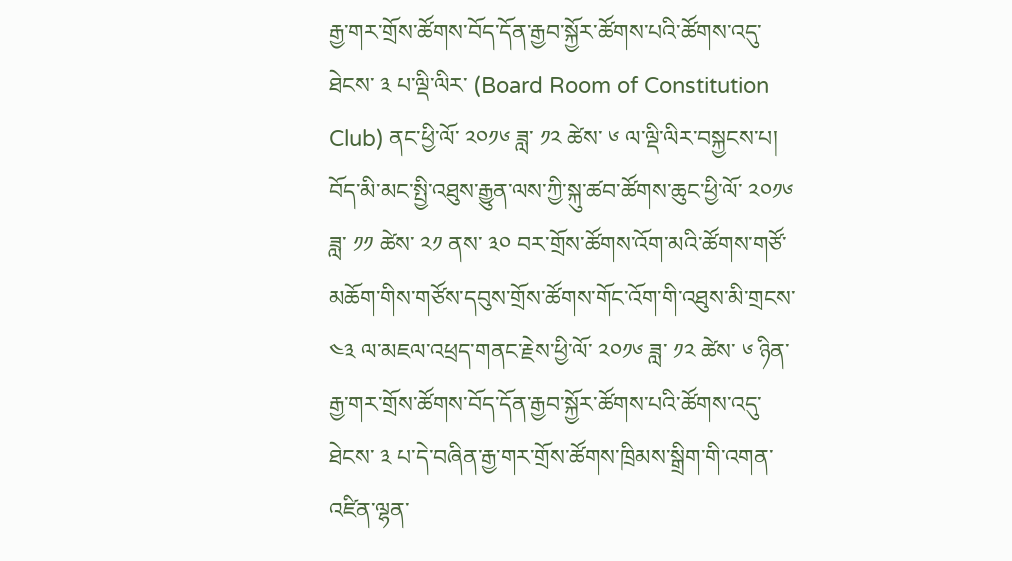རྒྱ་གར་གྲོས་ཚོགས་བོད་དོན་རྒྱབ་སྐྱོར་ཚོགས་པའི་ཚོགས་འདུ་ཐེངས་ ༣ པ་ལྡི་ལིར་ (Board Room of Constitution Club) ནང་ཕྱི་ལོ་ ༢༠༡༦ ཟླ་ ༡༢ ཚེས་ ༦ ལ་ལྡི་ལིར་བསྐྱངས་པ།
བོད་མི་མང་སྤྱི་འཐུས་རྒྱུན་ལས་ཀྱི་སྐུ་ཚབ་ཚོགས་ཆུང་ཕྱི་ལོ་ ༢༠༡༦ ཟླ་ ༡༡ ཚེས་ ༢༡ ནས་ ༣༠ བར་གྲོས་ཚོགས་འོག་མའི་ཚོགས་གཙོ་མཆོག་གིས་གཙོས་དབུས་གྲོས་ཚོགས་གོང་འོག་གི་འཐུས་མི་གྲངས་ ༤༣ ལ་མཇལ་འཕྲད་གནང་རྗེས་ཕྱི་ལོ་ ༢༠༡༦ ཟླ་ ༡༢ ཚེས་ ༦ ཉིན་རྒྱ་གར་གྲོས་ཚོགས་བོད་དོན་རྒྱབ་སྐྱོར་ཚོགས་པའི་ཚོགས་འདུ་ཐེངས་ ༣ པ་དེ་བཞིན་རྒྱ་གར་གྲོས་ཚོགས་ཁྲིམས་སྒྲིག་གི་འགན་འཛིན་ལྷན་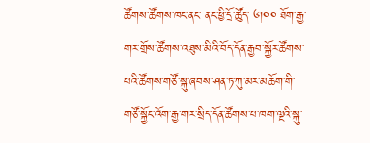ཚོགས་ཚོགས་ཁང་ནང་ ནང་ཕྱི་དྲོ་ཚོུད་ ༦།༠༠ ཐོག་རྒྱ་གར་གྲོས་ཚོགས་འཐུས་མིའི་བོད་དོན་རྒྱབ་སྐྱོར་ཚོགས་པའི་ཚོགས་གཙོ་སྐུ་ཞབས་ཤན་ཏ་ཀུ་མར་མཆོག་གི་གཙོ་སྐྱོང་འོག་རྒྱ་གར་སྲིད་དོན་ཚོགས་པ་ཁག་ལྔའི་སྐུ་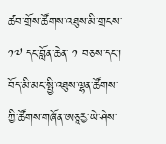ཚབ་གྲོས་ཚོགས་འཐུས་མི་གྲངས་ ༡༧ དང་བློན་ཆེན་ ༡ བཅས་དང་། བོད་མི་མང་སྤྱི་འཐུས་ལྷན་ཚོགས་ཀྱི་ཚོགས་གཞོན་ཨཅཱརྱ་ཡེ་ཤེས་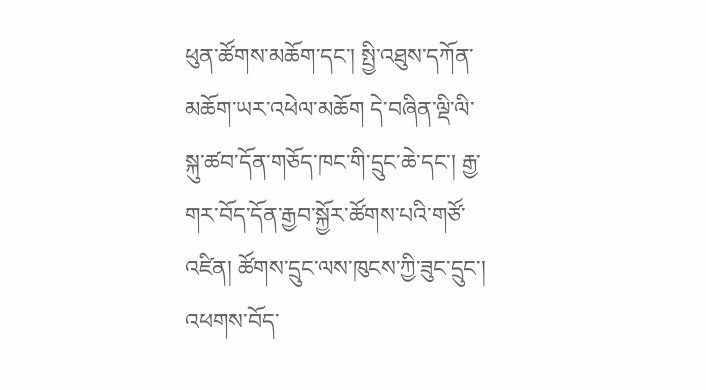ཕུན་ཚོགས་མཆོག་དང་། སྤྱི་འཐུས་དཀོན་མཆོག་ཡར་འཕེལ་མཆོག དེ་བཞིན་ལྡི་ལི་སྐུ་ཚབ་དོན་གཅོད་ཁང་གི་དྲུང་ཆེ་དང་། རྒྱ་གར་བོད་དོན་རྒྱབ་སྐྱོར་ཚོགས་པའི་གཙོ་འཛིན། ཚོགས་དྲུང་ལས་ཁུངས་ཀྱི་ཟུང་དྲུང་། འཕགས་བོད་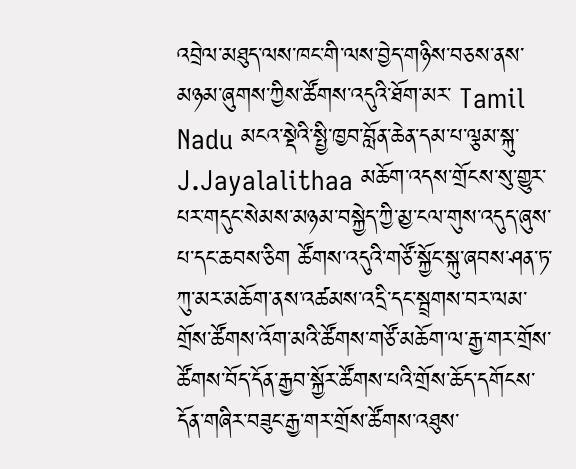འབྲེལ་མཐུད་ལས་ཁང་གི་ལས་བྱེད་གཉིས་བཅས་ནས་མཉམ་ཞུགས་ཀྱིས་ཚོགས་འདུའི་ཐོག་མར་ Tamil Nadu མངའ་སྡེའི་སྤྱི་ཁྱབ་བློན་ཆེན་དམ་པ་ལྕམ་སྐུ་ J.Jayalalithaa མཆོག་འདས་གྲོངས་སུ་གྱུར་པར་གདུང་སེམས་མཉམ་བསྐྱེད་ཀྱི་མྱ་ངལ་གུས་འདུད་ཞུས་པ་དང་ཆབས་ཅིག ཚོགས་འདུའི་གཙོ་སྐྱོང་སྐུ་ཞབས་ཤན་ཏ་ཀུ་མར་མཆོག་ནས་འཚམས་འདྲི་དང་སྦྲགས་བར་ལམ་གྲོས་ཚོགས་འོག་མའི་ཚོགས་གཙོ་མཆོག་ལ་རྒྱ་གར་གྲོས་ཚོགས་བོད་དོན་རྒྱབ་སྐྱོར་ཚོགས་པའི་གྲོས་ཆོད་དགོངས་དོན་གཞིར་བཟུང་རྒྱ་གར་གྲོས་ཚོགས་འཐུས་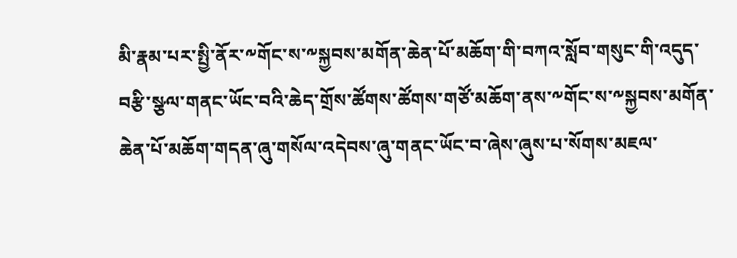མི་རྣམ་པར་སྤྱི་ནོར་༸གོང་ས་༸སྐྱབས་མགོན་ཆེན་པོ་མཆོག་གི་བཀའ་སློབ་གསུང་གི་འདུད་བརྩི་སྩལ་གནང་ཡོང་བའི་ཆེད་གྲོས་ཚོགས་ཚོགས་གཙོ་མཆོག་ནས་༸གོང་ས་༸སྐྱབས་མགོན་ཆེན་པོ་མཆོག་གདན་ཞུ་གསོལ་འདེབས་ཞུ་གནང་ཡོང་བ་ཞེས་ཞུས་པ་སོགས་མཇལ་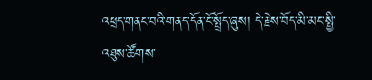འཕྲད་གནང་བའི་གནད་དོན་ངོ་སྤྲོད་ཞུས། དེ་རྗེས་བོད་མི་མང་སྤྱི་འཐུས་ཚོགས་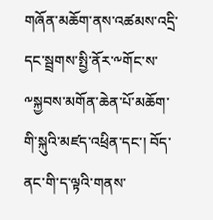གཞོན་མཆོག་ནས་འཚམས་འདྲི་དང་སྦྲགས་སྤྱི་ནོར་༸གོང་ས་༸སྐྱབས་མགོན་ཆེན་པོ་མཆོག་གི་སྐུའི་མཛད་འཕྲིན་དང་། བོད་ནང་གི་ད་ལྟའི་གནས་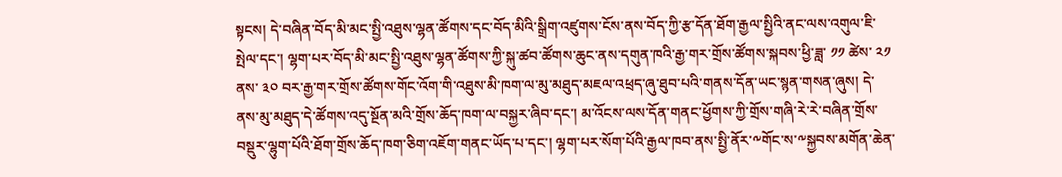སྟངས། དེ་བཞིན་བོད་མི་མང་སྤྱི་འཐུས་ལྷན་ཚོགས་དང་བོད་མིའི་སྒྲིག་འཛུགས་ངོས་ནས་བོད་ཀྱི་རྩ་དོན་ཐོག་རྒྱལ་སྤྱིའི་ནང་ལས་འགུལ་ཇི་སྤེལ་དང་། ལྷག་པར་བོད་མི་མང་སྤྱི་འཐུས་ལྷན་ཚོགས་ཀྱི་སྐུ་ཚབ་ཚོགས་ཆུང་ནས་དགུན་ཁའི་རྒྱ་གར་གྲོས་ཚོགས་སྐབས་ཕྱི་ཟླ་ ༡༡ ཚེས་ ༢༡ ནས་ ༣༠ བར་རྒྱ་གར་གྲོས་ཚོགས་གོང་འོག་གི་འཐུས་མི་ཁག་ལ་མུ་མཐུད་མཇལ་འཕྲད་ཞུ་ཐུབ་པའི་གནས་དོན་ཡང་སྙན་གསན་ཞུས། དེ་ནས་མུ་མཐུད་དེ་ཚོགས་འདུ་སྔོན་མའི་གྲོས་ཆོད་ཁག་ལ་བསྐྱར་ཞིབ་དང་། མ་འོངས་ལས་དོན་གནང་ཕྱོགས་ཀྱི་གྲོས་གཞི་རེ་རེ་བཞིན་གྲོས་བསྡུར་ལྷུག་པོའི་ཐོག་གྲོས་ཆོད་ཁག་ཅིག་འཇོག་གནང་ཡོད་པ་དང་། ལྷག་པར་སོག་པོའི་རྒྱལ་ཁབ་ནས་སྤྱི་ནོར་༸གོང་ས་༸སྐྱབས་མགོན་ཆེན་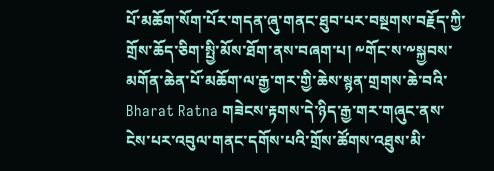པོ་མཆོག་སོག་པོར་གདན་ཞུ་གནང་ཐུབ་པར་བསྔགས་བརྗོད་ཀྱི་གྲོས་ཆོད་ཅིག་སྤྱི་མོས་ཐོག་ནས་བཞག་པ། ༸གོང་ས་༸སྐྱབས་མགོན་ཆེན་པོ་མཆོག་ལ་རྒྱ་གར་གྱི་ཆེས་སྙན་གྲགས་ཆེ་བའི་ Bharat Ratna གཟེངས་རྟགས་དེ་ཉིད་རྒྱ་གར་གཞུང་ནས་ངེས་པར་འབུལ་གནང་དགོས་པའི་གྲོས་ཚོགས་འཐུས་མི་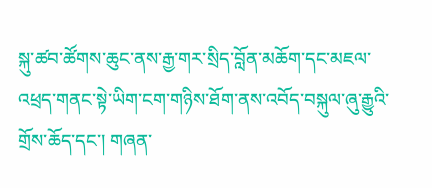སྐུ་ཚབ་ཚོགས་ཆུང་ནས་རྒྱ་གར་སྲིད་བློན་མཆོག་དང་མཇལ་འཕྲད་གནང་སྟེ་ཡིག་ངག་གཉིས་ཐོག་ནས་འབོད་བསྐུལ་ཞུ་རྒྱུའི་གྲོས་ཆོད་དང་། གཞན་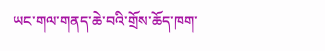ཡང་གལ་གནད་ཆེ་བའི་གྲོས་ཆོད་ཁག་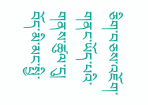ཅིག་བཅས་འཇོག་གནང་ཡོད་པའི་གནས་ཚུལ་དུ། བོད་མི་མང་སྤྱི་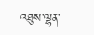འཐུས་ལྷན་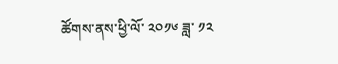ཚོགས་ནས་ཕྱི་ལོ་ ༢༠༡༦ ཟླ་ ༡༢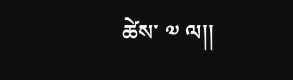ཚེས་ ༧ ལ།།